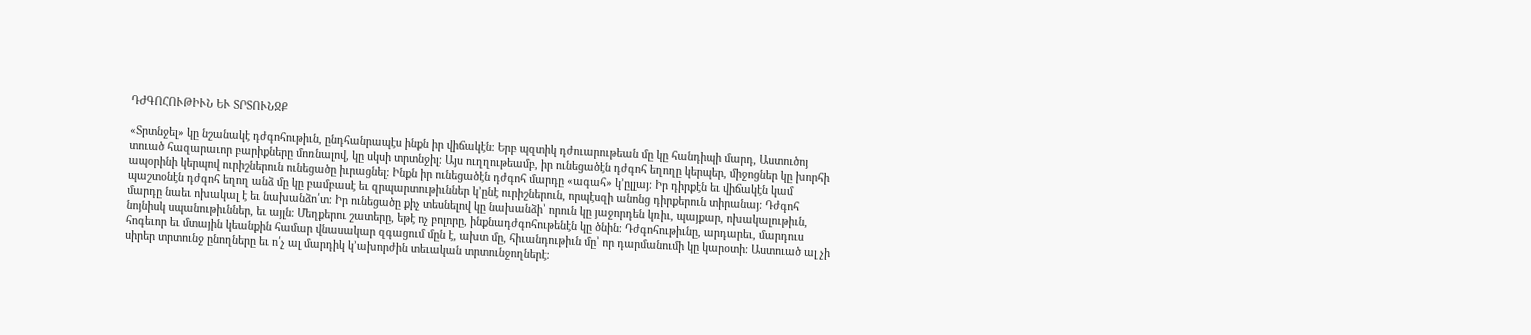ԴԺԳՈՀՈՒԹԻՒՆ ԵՒ ՏՐՏՈՒՆՋՔ

«Տրտնջել» կը նշանակէ դժգոհութիւն, ընդհանրապէս ինքն իր վիճակէն։ Երբ պզտիկ դժուարութեան մը կը հանդիպի մարդ, Աստուծոյ տուած հազարաւոր բարիքները մոռնալով, կը սկսի տրտնջիլ։ Այս ուղղութեամբ, իր ունեցածէն դժգոհ եղողը կերպեր, միջոցներ կը խորհի ապօրինի կերպով ուրիշներուն ունեցածը իւրացնել։ Ինքն իր ունեցածէն դժգոհ մարդը «ագահ» կ՚ըլլայ։ Իր դիրքէն եւ վիճակէն կամ պաշտօնէն դժգոհ եղող անձ մը կը բամբասէ եւ զրպարտութիւններ կ՚ընէ ուրիշներուն, որպէսզի անոնց դիրքերուն տիրանայ։ Դժգոհ մարդը նաեւ ոխակալ է եւ նախանձո՛տ։ Իր ունեցածը քիչ տեսնելով կը նախանձի՝ որուն կը յաջորդեն կռիւ, պայքար, ոխակալութիւն, նոյնիսկ սպանութիւններ, եւ այլն։ Մեղքերու շատերը, եթէ ոչ բոլորը, ինքնադժգոհութենէն կը ծնին։ Դժգոհութիւնը, արդարեւ, մարդուս հոգեւոր եւ մտային կեանքին համար վնասակար զգացում մըն է, ախտ մը, հիւանդութիւն մը՝ որ դարմանումի կը կարօտի։ Աստուած ալ չի սիրեր տրտունջ ընողները եւ ո՛չ ալ մարդիկ կ՚ախորժին տեւական տրտունջողներէ։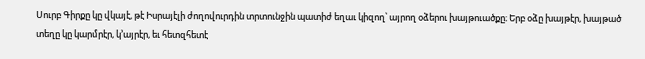Սուրբ Գիրքը կը վկայէ, թէ Իսրայէլի ժողովուրդին տրտունջին պատիժ եղաւ կիզող՝ այրող օձերու խայթուածքը։ Երբ օձը խայթէր, խայթած տեղը կը կարմրէր, կ՚այրէր, եւ հետզհետէ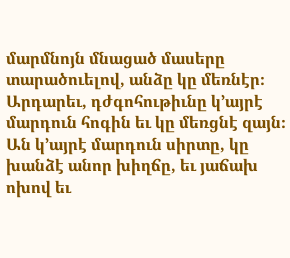մարմնոյն մնացած մասերը տարածուելով, անձը կը մեռնէր։ Արդարեւ, դժգոհութիւնը կ՚այրէ մարդուն հոգին եւ կը մեռցնէ զայն։ Ան կ՚այրէ մարդուն սիրտը, կը խանձէ անոր խիղճը, եւ յաճախ ոխով եւ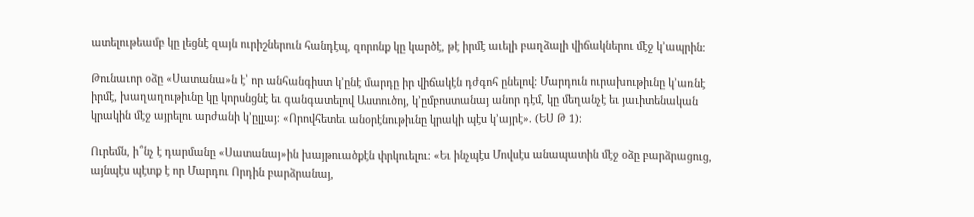ատելութեամբ կը լեցնէ զայն ուրիշներուն հանդէպ, զորոնք կը կարծէ, թէ իրմէ աւելի բաղձալի վիճակներու մէջ կ՚ապրին։

Թունաւոր օձը «Սատանա»ն է՝ որ անհանգիստ կ՚ընէ մարդը իր վիճակէն դժգոհ ընելով։ Մարդուն ուրախութիւնը կ՚առնէ իրմէ, խաղաղութիւնը կը կորսնցնէ եւ գանգատելով Աստուծոյ, կ՚ըմբոստանայ անոր դէմ, կը մեղանչէ եւ յաւիտենական կրակին մէջ այրելու արժանի կ՚ըլլայ։ «Որովհետեւ անօրէնութիւնը կրակի պէս կ՚այրէ». (ԵՍ Թ 1)։

Ուրեմն, ի՞նչ է դարմանը «Սատանայ»ին խայթուածքէն փրկուելու։ «Եւ ինչպէս Մովսէս անապատին մէջ օձը բարձրացուց, այնպէս պէտք է որ Մարդու Որդին բարձրանայ,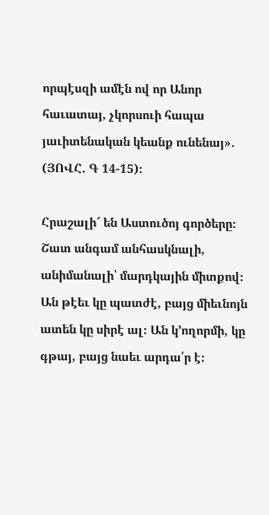որպէսզի ամէն ով որ Անոր հաւատայ, չկորսուի հապա յաւիտենական կեանք ունենայ». (ՅՈՎՀ. Գ 14-15)։

Հրաշալի՜ են Աստուծոյ գործերը։ Շատ անգամ անհասկնալի, անիմանալի՝ մարդկային միտքով։ Ան թէեւ կը պատժէ, բայց միեւնոյն ատեն կը սիրէ ալ։ Ան կ՚ողորմի, կը գթայ, բայց նաեւ արդա՛ր է։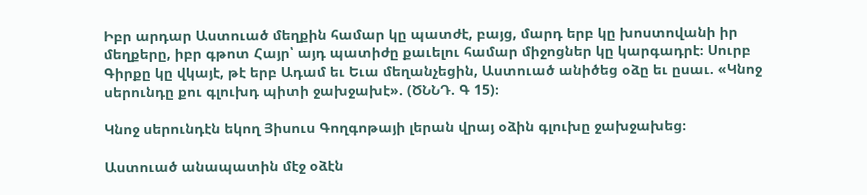Իբր արդար Աստուած մեղքին համար կը պատժէ, բայց, մարդ երբ կը խոստովանի իր մեղքերը, իբր գթոտ Հայր՝ այդ պատիժը քաւելու համար միջոցներ կը կարգադրէ։ Սուրբ Գիրքը կը վկայէ, թէ երբ Ադամ եւ Եւա մեղանչեցին, Աստուած անիծեց օձը եւ ըսաւ. «Կնոջ սերունդը քու գլուխդ պիտի ջախջախէ». (ԾՆՆԴ. Գ 15)։

Կնոջ սերունդէն եկող Յիսուս Գողգոթայի լերան վրայ օձին գլուխը ջախջախեց։

Աստուած անապատին մէջ օձէն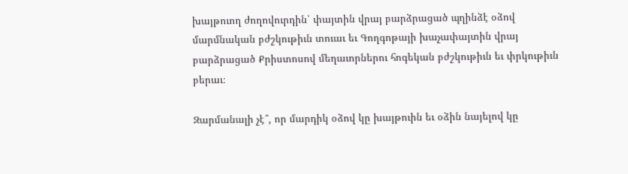խայթուող ժողովուրդին՝ փայտին վրայ բարձրացած պղինձէ օձով մարմնական բժշկութիւն տուաւ եւ Գողգոթայի խաչափայտին վրայ բարձրացած Քրիստոսով մեղաւորներու հոգեկան բժշկութիւն եւ փրկութիւն բերաւ։

Զարմանալի չէ՞, որ մարդիկ օձով կը խայթուին եւ օձին նայելով կը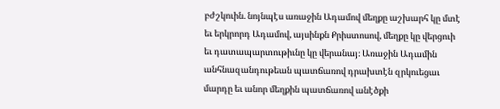բժշկուին. նոյնպէս առաջին Ադամով մեղքը աշխարհ կը մտէ եւ երկրորդ Ադամով, այսինքն Քրիստոսով, մեղքը կը վերցուի եւ դատապարտութիւնը կը վերանայ։ Առաջին Ադամին անհնազանդութեան պատճառով դրախտէն զրկուեցաւ մարդը եւ անոր մեղքին պատճառով անէծքի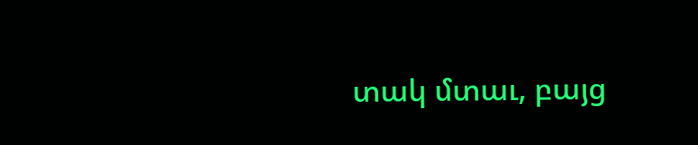տակ մտաւ, բայց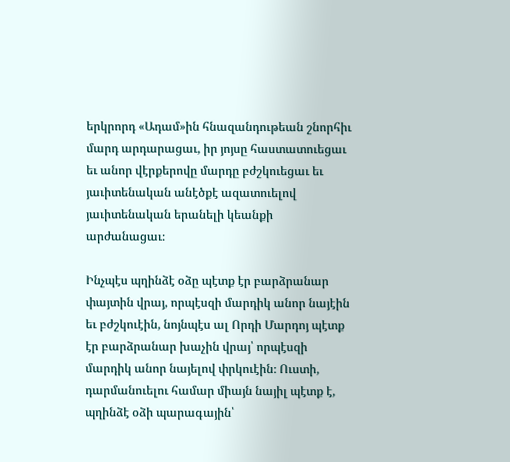երկրորդ «Ադամ»ին հնազանդութեան շնորհիւ մարդ արդարացաւ, իր յոյսը հաստատուեցաւ եւ անոր վէրքերովը մարդը բժշկուեցաւ եւ յաւիտենական անէծքէ ազատուելով յաւիտենական երանելի կեանքի արժանացաւ։

Ինչպէս պղինձէ օձը պէտք էր բարձրանար փայտին վրայ, որպէսզի մարդիկ անոր նայէին եւ բժշկուէին, նոյնպէս ալ Որդի Մարդոյ պէտք էր բարձրանար խաչին վրայ՝ որպէսզի մարդիկ անոր նայելով փրկուէին։ Ուստի, դարմանուելու համար միայն նայիլ պէտք է, պղինձէ օձի պարագային՝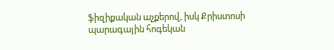ֆիզիքական աչքերով, իսկ Քրիստոսի պարագային հոգեկան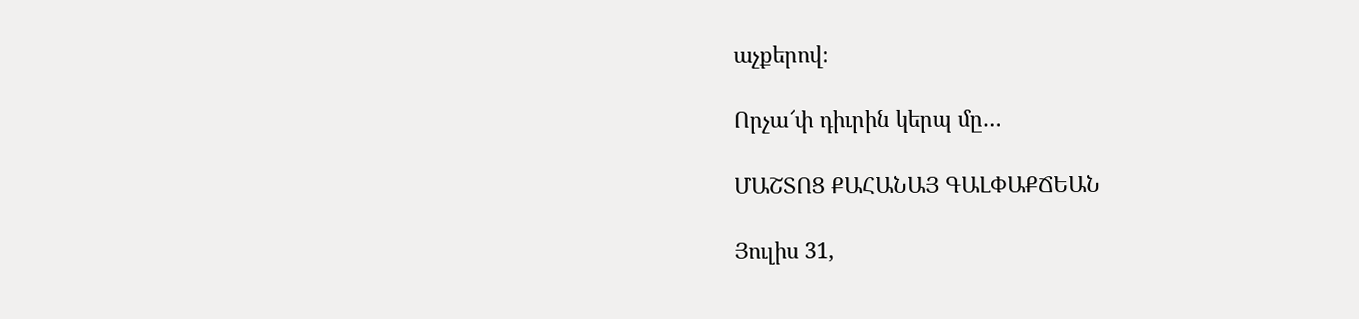աչքերով։

Որչա՜փ դիւրին կերպ մը…

ՄԱՇՏՈՑ ՔԱՀԱՆԱՅ ԳԱԼՓԱՔՃԵԱՆ

Յուլիս 31,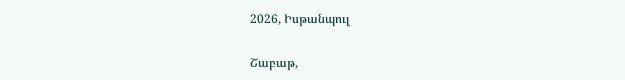2026, Իսթանպուլ

Շաբաթ,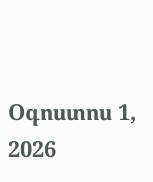Օգոստոս 1, 2026